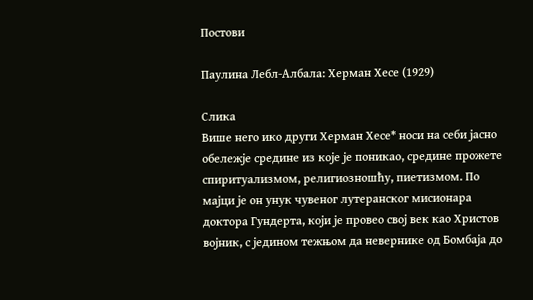Постови

Паулина Лебл-Албала: Херман Хесе (1929)

Слика
Више него ико други Херман Хесе* носи на себи јасно обележје средине из које је поникао, средине прожете спиритуализмом, религиозношћу, пиетизмом. По мајци је он унук чувеног лутеранског мисионара доктора Гундерта, који је провео свој век као Христов војник, с једином тежњом да невернике од Бомбаја до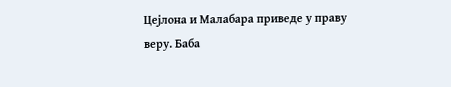Цејлона и Малабара приведе у праву веру. Баба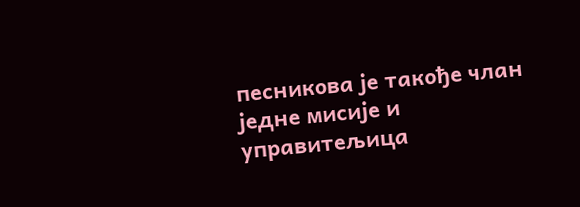песникова је такође члан једне мисије и управитељица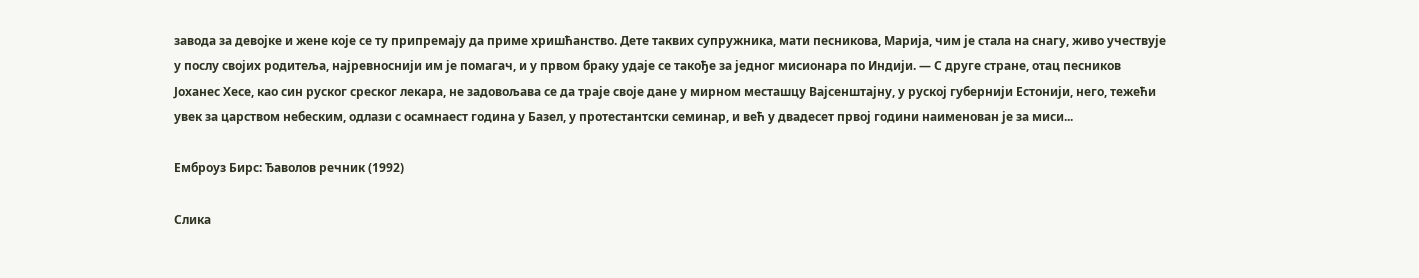завода за девојке и жене које се ту припремају да приме хришћанство. Дете таквих супружника, мати песникова, Марија, чим је стала на снагу, живо учествује у послу својих родитеља, најревноснији им је помагач, и у првом браку удаје се такође за једног мисионара по Индији. — С друге стране, отац песников Јоханес Хесе, као син руског среског лекара, не задовољава се да траје своје дане у мирном месташцу Вајсенштајну, у руској губернији Естонији, него, тежећи увек за царством небеским, одлази с осамнаест година у Базел, у протестантски семинар, и већ у двадесет првој години наименован је за миси...

Емброуз Бирс: Ђаволов речник (1992)

Слика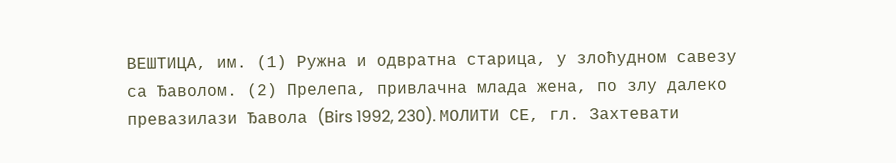ВЕШТИЦА, им. (1) Ружна и одвратна старица, у злоћудном савезу са Ђаволом. (2) Прелепа, привлачна млада жена, по злу далеко превазилази Ђавола (Birs 1992, 230). МОЛИТИ СЕ, гл. Захтевати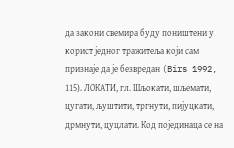да закони свемира буду поништени у корист једног тражитеља који сам признаје да је безвредан (Birs 1992, 115). ЛОКАТИ, гл. Шљокати, шљемати, цугати, љуштити, тргнути, пијуцкати, дрмнути, цуцлати. Код појединаца се на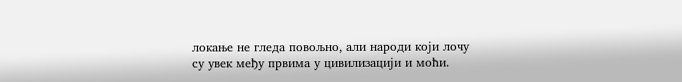локање не гледа повољно, али народи који лочу су увек међу првима у цивилизацији и моћи.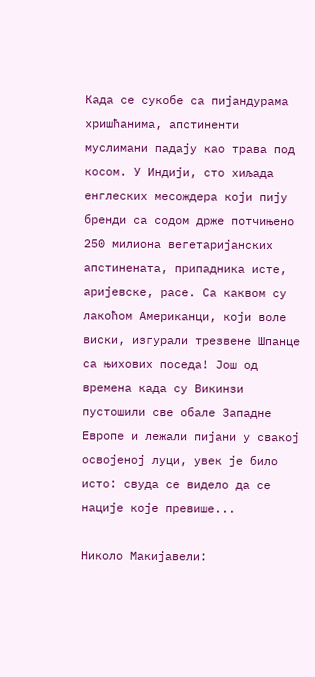Када се сукобе са пијандурама хришћанима, апстиненти муслимани падају као трава под косом. У Индији, сто хиљада енглеских месождера који пију бренди са содом држе потчињено 250 милиона вегетаријанских апстинената, припадника исте, аријевске, расе. Са каквом су лакоћом Американци, који воле виски, изгурали трезвене Шпанце са њихових поседа! Још од времена када су Викинзи пустошили све обале Западне Европе и лежали пијани у свакој освојеној луци, увек је било исто: свуда се видело да се нације које превише...

Николо Макијавели: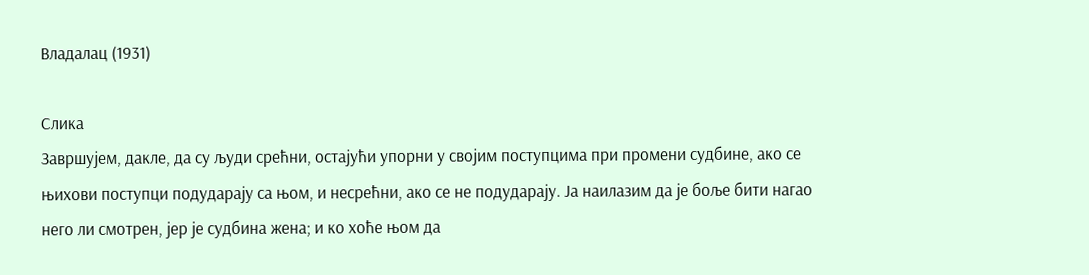Владалац (1931)

Слика
Завршујем, дакле, да су људи срећни, остајући упорни у својим поступцима при промени судбине, ако се њихови поступци подударају са њом, и несрећни, ако се не подударају. Ја наилазим да је боље бити нагао него ли смотрен, јер је судбина жена; и ко хоће њом да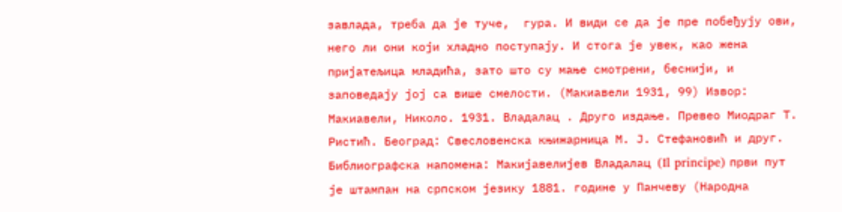завлада, треба да је туче,  гура. И види се да је пре побеђују ови, него ли они који хладно поступају. И стога је увек, као жена пријатељица младића, зато што су мање смотрени, беснији, и заповедају јој са више смелости. (Макиавели 1931, 99) Извор: Макиавели, Николо. 1931. Владалац . Друго издање. Превео Миодраг Т. Ристић. Београд: Свесловенска књижарница М. Ј. Стефановић и друг. Библиографска напомена: Макијавелијев Владалац (Il principe) први пут је штампан на српском језику 1881. године у Панчеву (Народна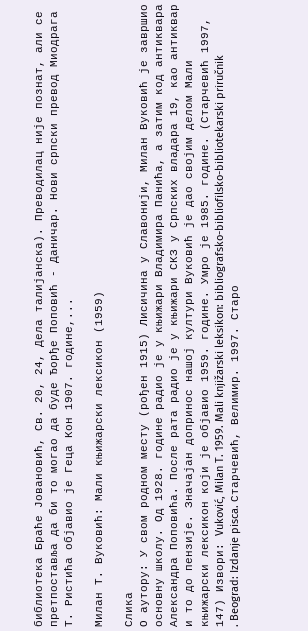библиотека Браће Јовановић, Св. 20, 24, Дела талијанска). Преводилац није познат, али се претпоставља да би то могао да буде Ђорђе Поповић - Даничар. Нови српски превод Миодрага Т. Ристића објавио је Геца Кон 1907. године,...

Милан Т. Вуковић: Мали књижарски лексикон (1959)

Слика
О аутору: У свом родном месту (рођен 1915) Лисичина у Славонији, Милан Вуковић је завршио основну школу. Од 1928. године радио је у књижари Владимира Панића, а затим код антиквара Александра Поповића. После рата радио је у књижари СКЗ у Српских владара 19, као антиквар и то до пензије. Значајан допринос нашој култури Вуковић је дао својим делом Мали књижарски лексикон који је објавио 1959. године. Умро је 1985. године. (Старчевић 1997, 147) Извори: Vuković, Milan T. 1959. Mali knjižarski leksikon: bibliografsko-bibliofilsko-bibliotekarski priručnik . Beograd: Izdanje pisca. Старчевић, Велимир. 1997. Старо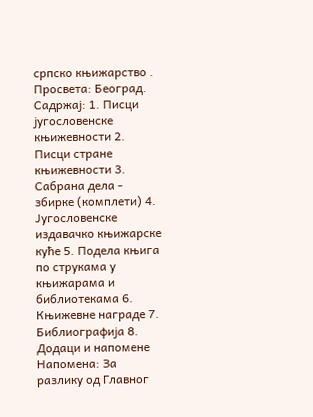српско књижарство . Просвета: Београд. Садржај: 1. Писци југословенске књижевности 2. Писци стране књижевности 3. Сабрана дела - збирке (комплети) 4. Југословенске издавачко књижарске куће 5. Подела књига по струкама у књижарама и библиотекама 6. Књижевне награде 7. Библиографија 8. Додаци и напомене Напомена: За разлику од Главног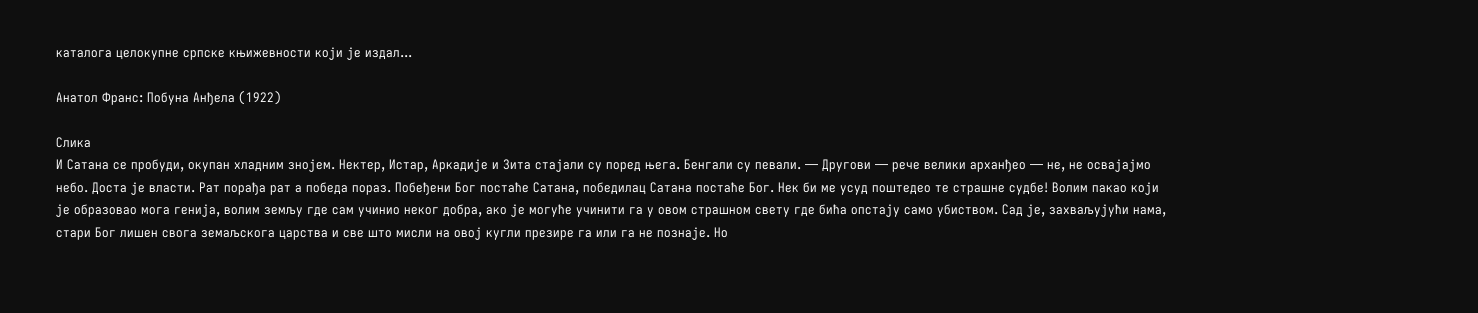каталога целокупне српске књижевности који је издал...

Анатол Франс: Побуна Анђела (1922)

Слика
И Сатана се пробуди, окупан хладним знојем. Нектер, Истар, Аркадије и Зита стајали су поред њега. Бенгали су певали. — Другови — рече велики арханђео — не, не освајајмо небо. Доста је власти. Рат порађа рат а победа пораз. Побеђени Бог постаће Сатана, победилац Сатана постаће Бог. Нек би ме усуд поштедео те страшне судбе! Волим пакао који је образовао мога генија, волим земљу где сам учинио неког добра, ако је могуће учинити га у овом страшном свету где бића опстају само убиством. Сад је, захваљујући нама, стари Бог лишен свога земаљскога царства и све што мисли на овој кугли презире га или га не познаје. Но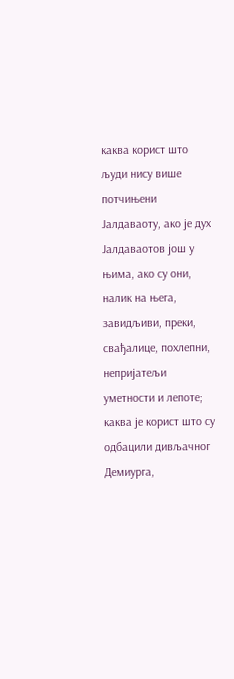каква корист што људи нису више потчињени Јалдаваоту, ако је дух Јалдаваотов још у њима, ако су они, налик на њега, завидљиви, преки, свађалице, похлепни, непријатељи уметности и лепоте; каква је корист што су одбацили дивљачног Демиурга,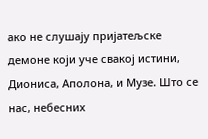ако не слушају пријатељске демоне који уче свакој истини, Диониса, Аполона, и Музе. Што се нас, небесних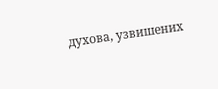духова, узвишених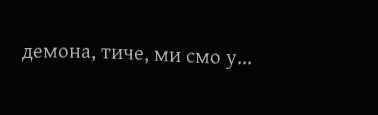демона, тиче, ми смо у...